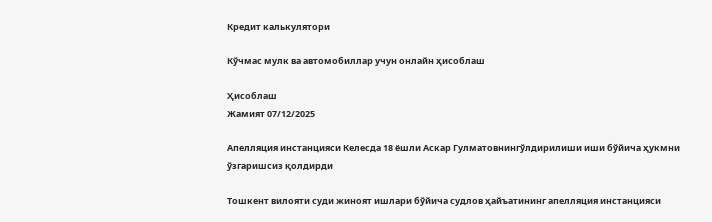Кредит калькулятори

Кўчмас мулк ва автомобиллар учун онлайн ҳисоблаш

Ҳисоблаш
Жамият 07/12/2025

Апелляция инстанцияси Келесда 18 ёшли Аскар Гулматовнингўлдирилиши иши бўйича ҳукмни ўзгаришсиз қолдирди

Тошкент вилояти суди жиноят ишлари бўйича судлов ҳайъатининг апелляция инстанцияси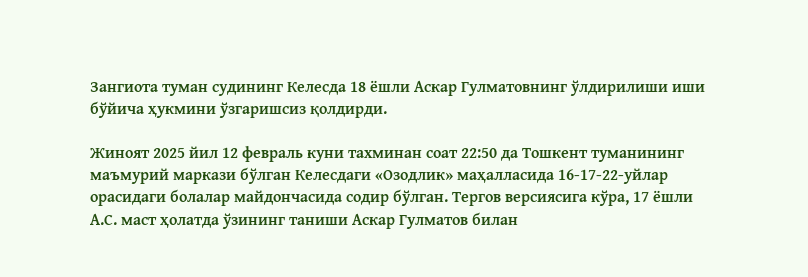Зангиота туман судининг Келесда 18 ёшли Аскар Гулматовнинг ўлдирилиши иши бўйича ҳукмини ўзгаришсиз қолдирди.

Жиноят 2025 йил 12 февраль куни тахминан соат 22:50 да Тошкент туманининг маъмурий маркази бўлган Келесдаги «Озодлик» маҳалласида 16-17-22-уйлар орасидаги болалар майдончасида содир бўлган. Тергов версиясига кўра, 17 ёшли А.С. маст ҳолатда ўзининг таниши Аскар Гулматов билан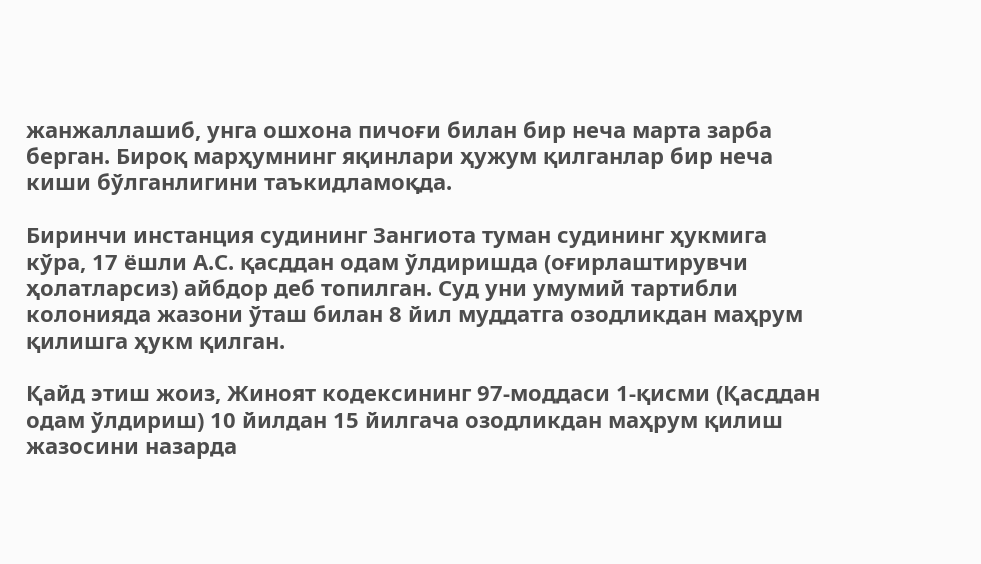жанжаллашиб, унга ошхона пичоғи билан бир неча марта зарба берган. Бироқ марҳумнинг яқинлари ҳужум қилганлар бир неча киши бўлганлигини таъкидламоқда.

Биринчи инстанция судининг Зангиота туман судининг ҳукмига кўра, 17 ёшли А.С. қасддан одам ўлдиришда (оғирлаштирувчи ҳолатларсиз) айбдор деб топилган. Суд уни умумий тартибли колонияда жазони ўташ билан 8 йил муддатга озодликдан маҳрум қилишга ҳукм қилган.

Қайд этиш жоиз, Жиноят кодексининг 97-моддаси 1-қисми (Қасддан одам ўлдириш) 10 йилдан 15 йилгача озодликдан маҳрум қилиш жазосини назарда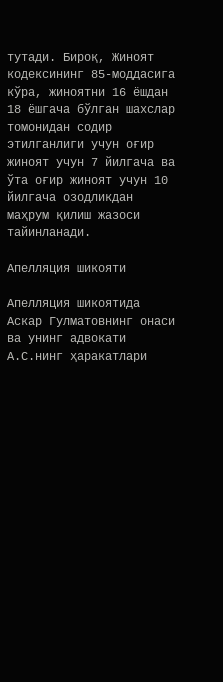тутади. Бироқ, Жиноят кодексининг 85-моддасига кўра, жиноятни 16 ёшдан 18 ёшгача бўлган шахслар томонидан содир этилганлиги учун оғир жиноят учун 7 йилгача ва ўта оғир жиноят учун 10 йилгача озодликдан маҳрум қилиш жазоси тайинланади.

Апелляция шикояти

Апелляция шикоятида Аскар Гулматовнинг онаси ва унинг адвокати А.С.нинг ҳаракатлари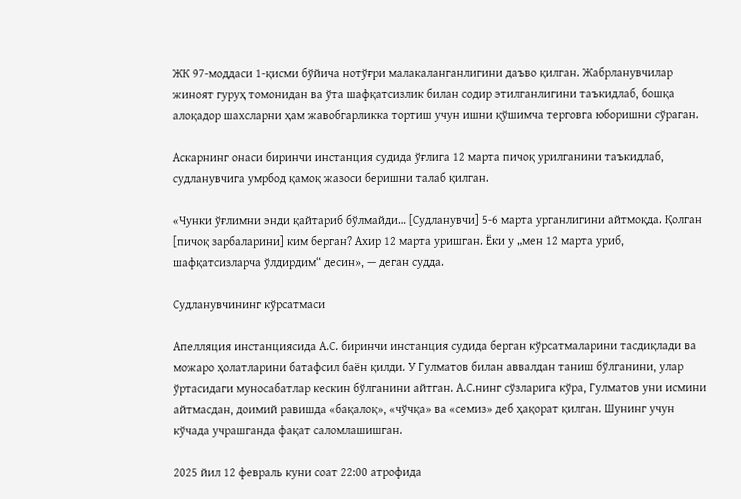ЖК 97-моддаси 1-қисми бўйича нотўғри малакаланганлигини даъво қилган. Жабрланувчилар жиноят гуруҳ томонидан ва ўта шафқатсизлик билан содир этилганлигини таъкидлаб, бошқа алоқадор шахсларни ҳам жавобгарликка тортиш учун ишни қўшимча терговга юборишни сўраган.

Аскарнинг онаси биринчи инстанция судида ўғлига 12 марта пичоқ урилганини таъкидлаб, судланувчига умрбод қамоқ жазоси беришни талаб қилган.

«Чунки ўғлимни энди қайтариб бўлмайди… [Судланувчи] 5-6 марта урганлигини айтмоқда. Қолган [пичоқ зарбаларини] ким берган? Ахир 12 марта уришган. Ёки у „мен 12 марта уриб, шафқатсизларча ўлдирдим“ десин», — деган судда.

Судланувчининг кўрсатмаси

Апелляция инстанциясида А.С. биринчи инстанция судида берган кўрсатмаларини тасдиқлади ва можаро ҳолатларини батафсил баён қилди. У Гулматов билан аввалдан таниш бўлганини, улар ўртасидаги муносабатлар кескин бўлганини айтган. А.С.нинг сўзларига кўра, Гулматов уни исмини айтмасдан, доимий равишда «бақалоқ», «чўчқа» ва «семиз» деб ҳақорат қилган. Шунинг учун кўчада учрашганда фақат саломлашишган.

2025 йил 12 февраль куни соат 22:00 атрофида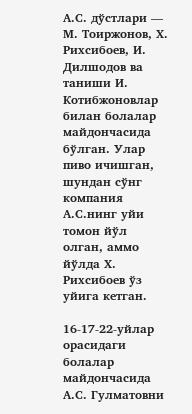А.С. дўстлари — М. Тоиржонов, Х. Рихсибоев, И. Дилшодов ва таниши И. Котибжоновлар билан болалар майдончасида бўлган. Улар пиво ичишган, шундан сўнг компания А.С.нинг уйи томон йўл олган, аммо йўлда Х. Рихсибоев ўз уйига кетган.

16-17-22-уйлар орасидаги болалар майдончасида А.С. Гулматовни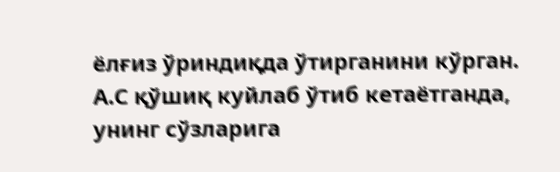ёлғиз ўриндиқда ўтирганини кўрган. А.С қўшиқ куйлаб ўтиб кетаётганда, унинг сўзларига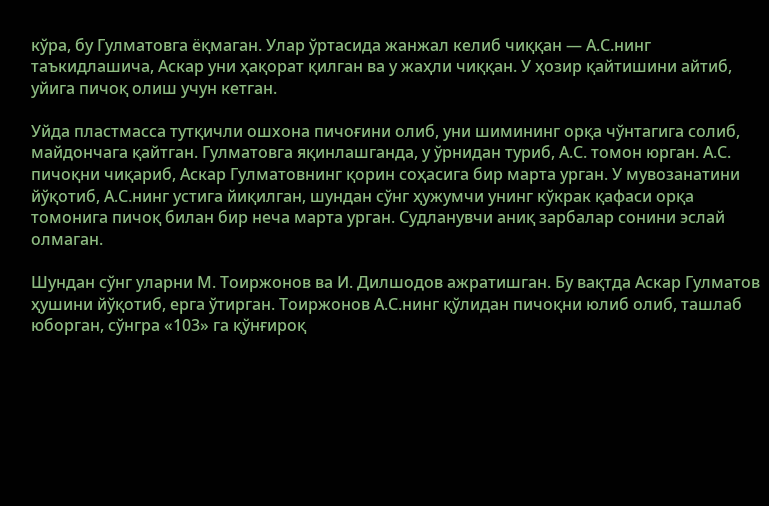кўра, бу Гулматовга ёқмаган. Улар ўртасида жанжал келиб чиққан — А.С.нинг таъкидлашича, Аскар уни ҳақорат қилган ва у жаҳли чиққан. У ҳозир қайтишини айтиб, уйига пичоқ олиш учун кетган.

Уйда пластмасса тутқичли ошхона пичоғини олиб, уни шимининг орқа чўнтагига солиб, майдончага қайтган. Гулматовга яқинлашганда, у ўрнидан туриб, А.С. томон юрган. А.С. пичоқни чиқариб, Аскар Гулматовнинг қорин соҳасига бир марта урган. У мувозанатини йўқотиб, А.С.нинг устига йиқилган, шундан сўнг ҳужумчи унинг кўкрак қафаси орқа томонига пичоқ билан бир неча марта урган. Судланувчи аниқ зарбалар сонини эслай олмаган.

Шундан сўнг уларни М. Тоиржонов ва И. Дилшодов ажратишган. Бу вақтда Аскар Гулматов ҳушини йўқотиб, ерга ўтирган. Тоиржонов А.С.нинг қўлидан пичоқни юлиб олиб, ташлаб юборган, сўнгра «103» га қўнғироқ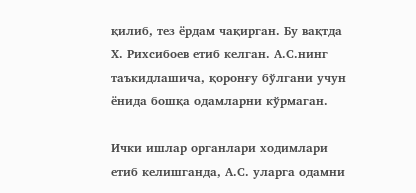қилиб, тез ёрдам чақирган. Бу вақтда Х. Рихсибоев етиб келган. А.С.нинг таъкидлашича, қоронғу бўлгани учун ёнида бошқа одамларни кўрмаган.

Ички ишлар органлари ходимлари етиб келишганда, А.С. уларга одамни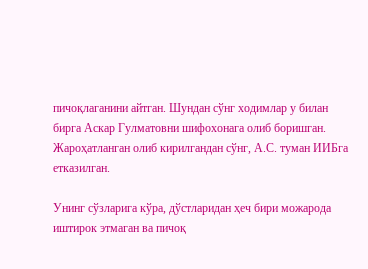пичоқлаганини айтган. Шундан сўнг ходимлар у билан бирга Аскар Гулматовни шифохонага олиб боришган. Жароҳатланган олиб кирилгандан сўнг, А.С. туман ИИБга етказилган.

Унинг сўзларига кўра, дўстларидан ҳеч бири можарода иштирок этмаган ва пичоқ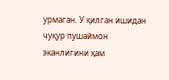урмаган. У қилган ишидан чуқур пушаймон эканлигини ҳам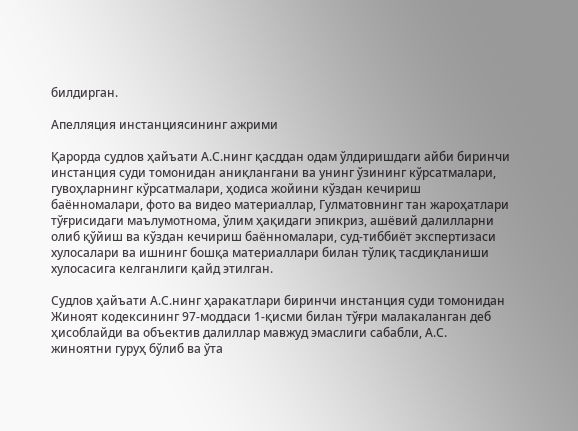билдирган.

Апелляция инстанциясининг ажрими

Қарорда судлов ҳайъати А.С.нинг қасддан одам ўлдиришдаги айби биринчи инстанция суди томонидан аниқлангани ва унинг ўзининг кўрсатмалари, гувоҳларнинг кўрсатмалари, ҳодиса жойини кўздан кечириш баённомалари, фото ва видео материаллар, Гулматовнинг тан жароҳатлари тўғрисидаги маълумотнома, ўлим ҳақидаги эпикриз, ашёвий далилларни олиб қўйиш ва кўздан кечириш баённомалари, суд-тиббиёт экспертизаси хулосалари ва ишнинг бошқа материаллари билан тўлиқ тасдиқланиши хулосасига келганлиги қайд этилган.

Судлов ҳайъати А.С.нинг ҳаракатлари биринчи инстанция суди томонидан Жиноят кодексининг 97-моддаси 1-қисми билан тўғри малакаланган деб ҳисоблайди ва объектив далиллар мавжуд эмаслиги сабабли, А.С. жиноятни гуруҳ бўлиб ва ўта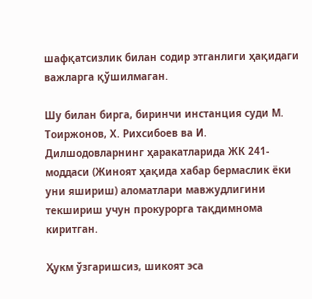шафқатсизлик билан содир этганлиги ҳақидаги важларга қўшилмаган.

Шу билан бирга, биринчи инстанция суди М. Тоиржонов, Х. Рихсибоев ва И. Дилшодовларнинг ҳаракатларида ЖК 241-моддаси (Жиноят ҳақида хабар бермаслик ёки уни яшириш) аломатлари мавжудлигини текшириш учун прокурорга тақдимнома киритган.

Ҳукм ўзгаришсиз, шикоят эса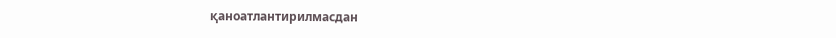қаноатлантирилмасдан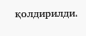қолдирилди.